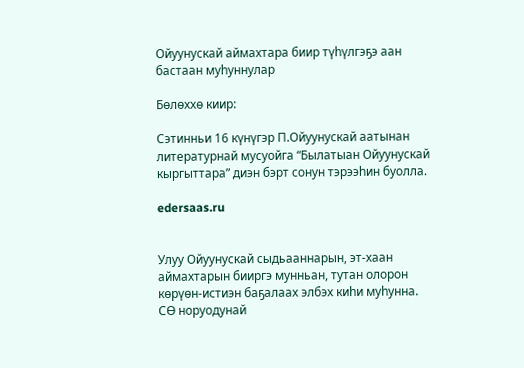Ойуунускай аймахтара биир түһүлгэҕэ аан бастаан муһуннулар

Бөлөххө киир:

Сэтинньи 16 күнүгэр П.Ойуунускай аатынан литературнай мусуойга “Былатыан Ойуунускай кыргыттара” диэн бэрт сонун тэрээһин буолла.

edersaas.ru


Улуу Ойуунускай сыдьааннарын, эт-хаан аймахтарын бииргэ мунньан, тутан олорон көрүөн-истиэн баҕалаах элбэх киһи муһунна. СӨ норуодунай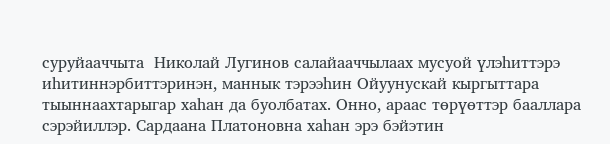суруйааччыта  Николай Лугинов салайааччылаах мусуой үлэһиттэрэ иһитиннэрбиттэринэн, маннык тэрээһин Ойуунускай кыргыттара тыыннаахтарыгар хаһан да буолбатах. Онно, араас төрүөттэр бааллара сэрэйиллэр. Сардаана Платоновна хаһан эрэ бэйэтин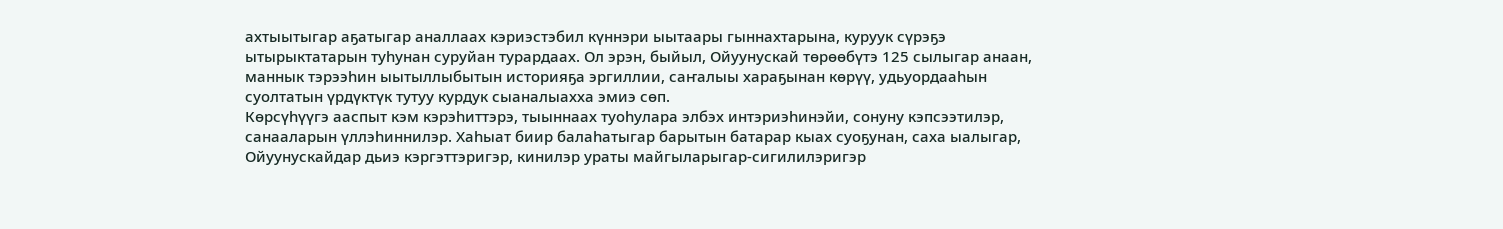ахтыытыгар аҕатыгар аналлаах кэриэстэбил күннэри ыытаары гыннахтарына, куруук сүрэҕэ ытырыктатарын туһунан суруйан турардаах. Ол эрэн, быйыл, Ойуунускай төрөөбүтэ 125 сылыгар анаан,  маннык тэрээһин ыытыллыбытын историяҕа эргиллии, саҥалыы хараҕынан көрүү, удьуордааһын суолтатын үрдүктүк тутуу курдук сыаналыахха эмиэ сөп.
Көрсүһүүгэ ааспыт кэм кэрэһиттэрэ, тыыннаах туоһулара элбэх интэриэһинэйи, сонуну кэпсээтилэр, санааларын үллэһиннилэр. Хаһыат биир балаһатыгар барытын батарар кыах суоҕунан, саха ыалыгар, Ойуунускайдар дьиэ кэргэттэригэр, кинилэр ураты майгыларыгар-сигилилэригэр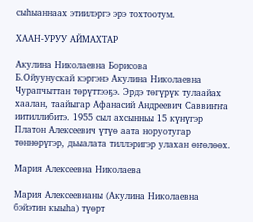сыһыаннаах этиилэргэ эрэ тохтоотум.

ХААН-УРУУ АЙМАХТАР

Акулина Николаевна Борисова
Б.Ойуунускай кэргэнэ Акулина Николаевна Чурапчыттан төрүттээҕэ. Эрдэ төгүрүк тулаайах хаалан, таайыгар Афанасий Андреевич Саввиҥҥа иитиллибитэ. 1955 сыл ахсынньы 15 күнүгэр Платон Алексеевич үтүө аата норуотугар төннөрүгэр, дьыалата тиллэригэр улахан өҥөлөөх.

Мария Алексеевна Николаева

Мария Алексеевнаны (Акулина Николаевна бэйэтин кыыһа) түөрт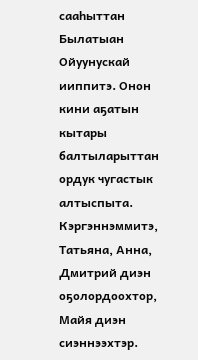сааһыттан Былатыан Ойуунускай ииппитэ. Онон кини аҕатын кытары балтыларыттан ордук чугастык алтыспыта. Кэргэннэммитэ, Татьяна, Анна, Дмитрий диэн оҕолордоохтор, Майя диэн сиэннээхтэр.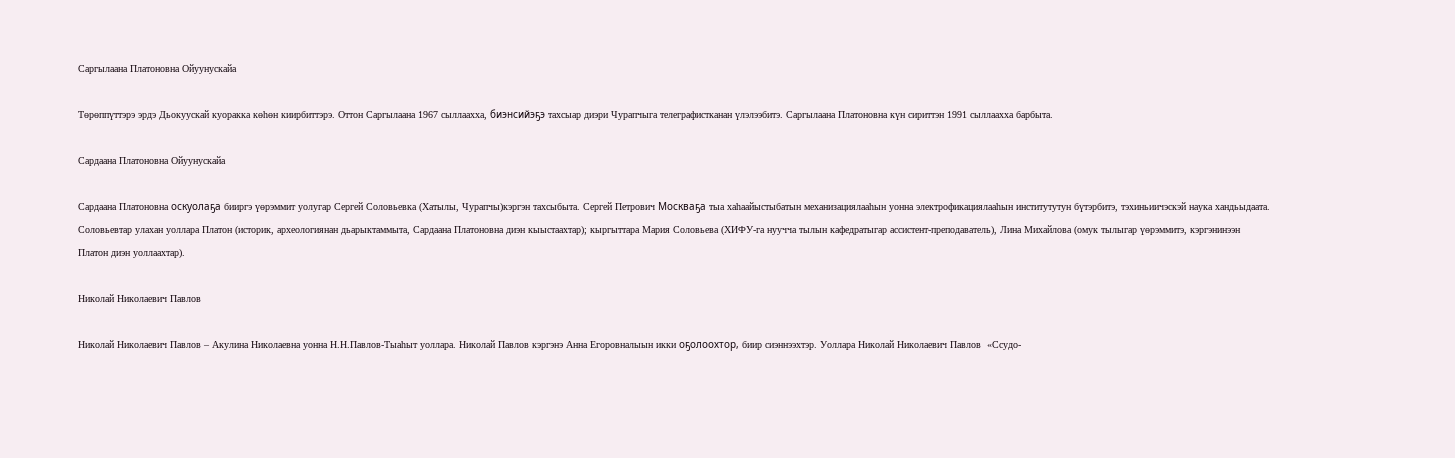Саргылаана Платоновна Ойуунускайа

Төрөппүттэрэ эрдэ Дьокуускай куоракка көһөн киирбиттэрэ. Оттон Саргылаана 1967 сыллаахха, биэнсийэҕэ тахсыар диэри Чурапчыга телеграфистканан үлэлээбитэ. Саргылаана Платоновна күн сириттэн 1991 сыллаахха барбыта.

Сардаана Платоновна Ойуунускайа

Сардаана Платоновна оскуолаҕа бииргэ үөрэммит уолугар Сергей Соловьевка (Хатылы, Чурапчы)кэргэн тахсыбыта. Сергей Петрович Москваҕа тыа хаһаайыстыбатын механизациялааһын уонна электрофикациялааһын институтутун бүтэрбитэ, тэхиньиичэскэй наука хандьыдаата. Соловьевтар улахан уоллара Платон (историк, археологиянан дьарыктаммыта, Сардаана Платоновна диэн кыыстаахтар); кыргыттара Мария Соловьева (ХИФУ-га нуучча тылын кафедратыгар ассистент-преподаватель), Лина Михайлова (омук тылыгар үөрэммитэ, кэргэнинээн Платон диэн уоллаахтар).

Николай Николаевич Павлов

Николай Николаевич Павлов – Акулина Николаевна уонна Н.Н.Павлов-Тыаһыт уоллара. Николай Павлов кэргэнэ Анна Егоровналыын икки оҕолоохтор, биир сиэннээхтэр. Уоллара Николай Николаевич Павлов  «Ссудо-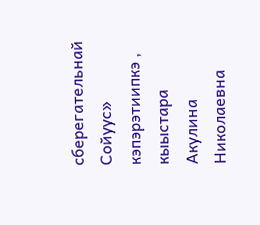сберегательнай Сойуус» кэпэрэтиипкэ , кыыстара Акулина Николаевна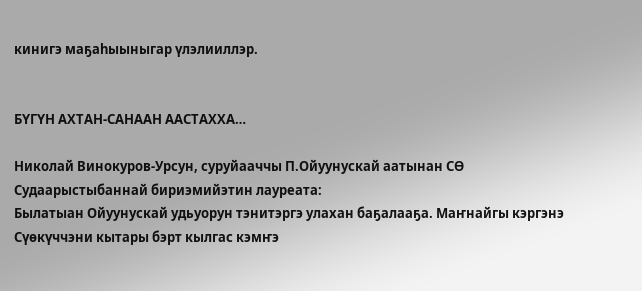кинигэ маҕаһыыныгар үлэлииллэр.


БҮГҮН АХТАН-САНААН ААСТАХХА…

Николай Винокуров-Урсун, суруйааччы П.Ойуунускай аатынан СӨ Судаарыстыбаннай бириэмийэтин лауреата:
Былатыан Ойуунускай удьуорун тэнитэргэ улахан баҕалааҕа. Маҥнайгы кэргэнэ Сүөкүччэни кытары бэрт кылгас кэмҥэ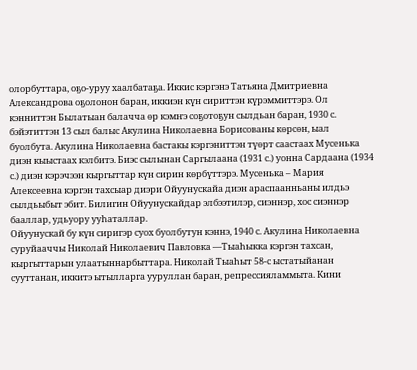олорбуттара, оҕо-уруу хаалбатаҕа. Иккис кэргэнэ Татьяна Дмитриевна Александрова оҕолонон баран, иккиэн күн сириттэн күрэммиттэрэ. Ол кэнниттэн Былатыан балачча өр кэмҥэ соҕотоҕун сылдьан баран, 1930 с. бэйэтиттэн 13 сыл балыс Акулина Николаевна Борисованы көрсөн, ыал буолбута. Акулина Николаевна бастакы кэргэниттэн түөрт саастаах Мусенька диэн кыыстаах кэлбитэ. Биэс сылынан Саргылаана (1931 с.) уонна Сардаана (1934 с.) диэн кэрэчээн кыргыттар күн сирин көрбүттэрэ. Мусенька – Мария Алексеевна кэргэн тахсыар диэри Ойуунускайа диэн араспаанньаны илдьэ сылдьыбыт эбит. Билигин Ойуунускайдар элбээтилэр, сиэннэр, хос сиэннэр бааллар, удьуору ууһаталлар.
Ойуунускай бу күн сиригэр суох буолбутун кэннэ, 1940 с. Акулина Николаевна суруйааччы Николай Николаевич Павловка —Тыаһыкка кэргэн тахсан, кыргыттарын улаатыннарбыттара. Николай Тыаһыт 58-с ыстатыйанан сууттанан, иккитэ ытылларга ууруллан баран, репрессияламмыта. Кини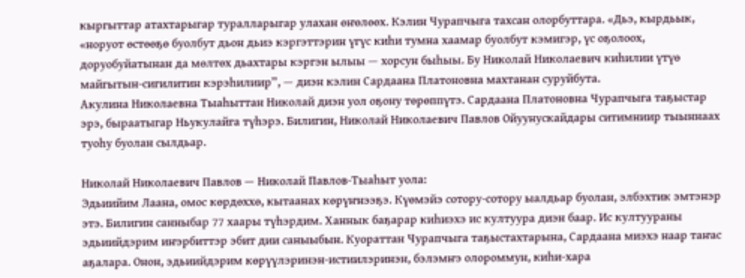кыргыттар атахтарыгар туралларыгар улахан өҥөлөөх. Кэлин Чурапчыга тахсан олорбуттара. «Дьэ, кырдьык, «норуот өстөөҕө буолбут дьон дьиэ кэргэттэрин үгүс киһи тумна хаамар буолбут кэмигэр, үс оҕолоох, доруобуйатынан да мөлтөх дьахтары кэргэн ылыы — хорсун быһыы. Бу Николай Николаевич киһилии үтүө майгытын-сигилитин кэрэһилиир”, — диэн кэлин Сардаана Платоновна махтанан суруйбута.
Акулина Николаевна Тыаһыттан Николай диэн уол оҕону төрөппүтэ. Сардаана Платоновна Чурапчыга таҕыстар эрэ, быраатыгар Ньукулайга түһэрэ. Билигин, Николай Николаевич Павлов Ойуунускайдары ситимниир тыыннаах туоһу буолан сылдьар.

Николай Николаевич Павлов — Николай Павлов-Тыаһыт уола:
Эдьиийим Лаана, омос көрдөххө, кытаанах көрүҥнээҕэ. Күөмэйэ сотору-сотору ыалдьар буолан, элбэхтик эмтэнэр этэ. Билигин санныбар 77 хаары түһэрдим. Ханнык баҕарар киһиэхэ ис култуура диэн баар. Ис култуураны эдьиийдэрим иҥэрбиттэр эбит дии саныыбын. Куораттан Чурапчыга таҕыстахтарына, Сардаана миэхэ наар таҥас аҕалара. Онон, эдьиийдэрим көрүүлэринэн-истиилэринэн, бэлэмҥэ олороммун, киһи-хара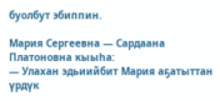буолбут эбиппин.

Мария Сергеевна — Сардаана Платоновна кыыһа:
— Улахан эдьиийбит Мария аҕатыттан үрдүк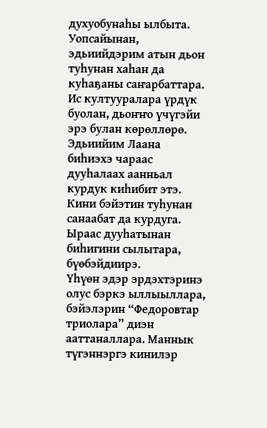духуобунаһы ылбыта. Уопсайынан, эдьиийдэрим атын дьон туһунан хаһан да куһаҕаны саҥарбаттара. Ис култууралара үрдүк буолан, дьоҥҥо үчүгэйи эрэ булан көрөллөрө.
Эдьиийим Лаана биһиэхэ чараас дууһалаах аанньал курдук киһибит этэ. Кини бэйэтин туһунан санаабат да курдуга. Ыраас дууһатынан биһигини сылытара, бүөбэйдиирэ.
Үһүөн эдэр эрдэхтэринэ олус бэркэ ыллыыллара, бэйэлэрин “Федоровтар триолара” диэн ааттаналлара. Маннык түгэннэргэ кинилэр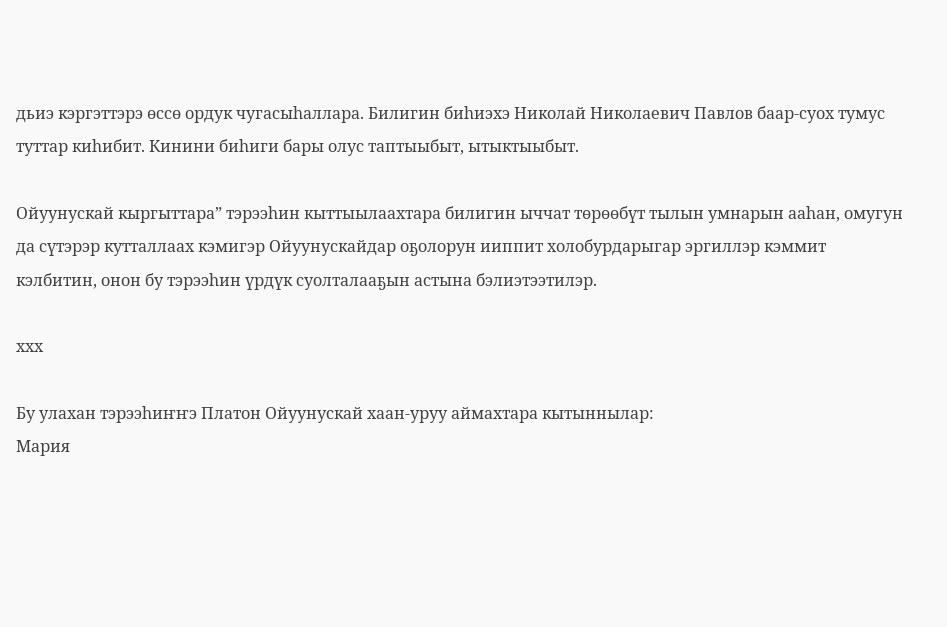дьиэ кэргэттэрэ өссө ордук чугасыһаллара. Билигин биһиэхэ Николай Николаевич Павлов баар-суох тумус туттар киһибит. Кинини биһиги бары олус таптыыбыт, ытыктыыбыт.

Ойуунускай кыргыттара” тэрээһин кыттыылаахтара билигин ыччат төрөөбүт тылын умнарын ааһан, омугун да сүтэрэр кутталлаах кэмигэр Ойуунускайдар оҕолорун ииппит холобурдарыгар эргиллэр кэммит кэлбитин, онон бу тэрээһин үрдүк суолталааҕын астына бэлиэтээтилэр.

ххх

Бу улахан тэрээһиҥҥэ Платон Ойуунускай хаан-уруу аймахтара кытыннылар:
Мария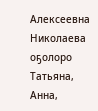Алексеевна Николаева оҕолоро Татьяна, Анна,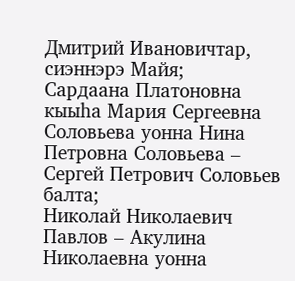Дмитрий Ивановичтар, сиэннэрэ Майя;
Сардаана Платоновна кыыһа Мария Сергеевна Соловьева уонна Нина Петровна Соловьева – Сергей Петрович Соловьев балта;
Николай Николаевич Павлов – Акулина Николаевна уонна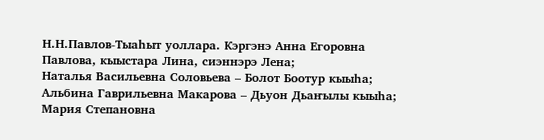Н.Н.Павлов-Тыаһыт уоллара. Кэргэнэ Анна Егоровна Павлова, кыыстара Лина, сиэннэрэ Лена;
Наталья Васильевна Соловьева – Болот Боотур кыыһа;
Альбина Гаврильевна Макарова – Дьуон Дьаҥылы кыыһа;
Мария Степановна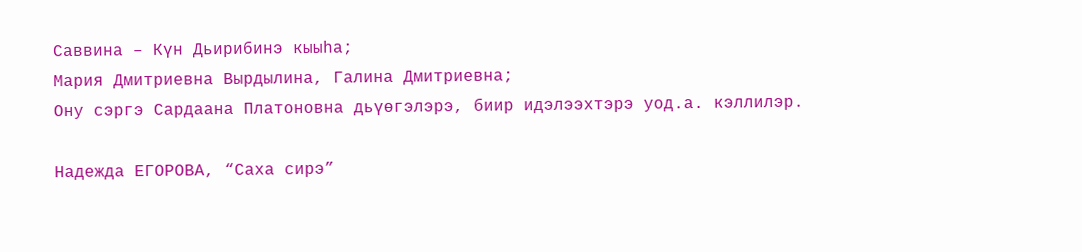Саввина – Күн Дьирибинэ кыыһа;
Мария Дмитриевна Вырдылина, Галина Дмитриевна;
Ону сэргэ Сардаана Платоновна дьүөгэлэрэ, биир идэлээхтэрэ уод.а. кэллилэр.

Надежда ЕГОРОВА, “Саха сирэ”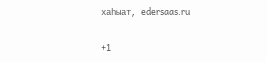хаһыат, edersaas.ru

+1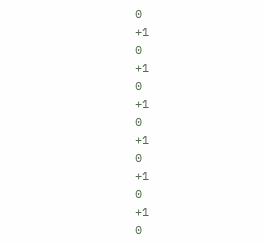0
+1
0
+1
0
+1
0
+1
0
+1
0
+1
0